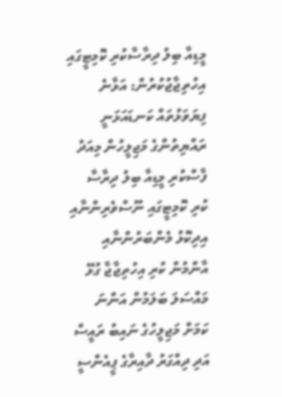މީޑިއާ ބިލު ދިރާސާކުރި ކޮމިޓީގައި އިހުތިޖާޖުކުރުން: އަޅާނެ ފިޔަވަޅުތައް ކަނޑައަޅަނީ
ރައްޔިތުންގެ މަޖިލީހުން މިއަދު ފާސްކުރި މީޑިއާ ބިލު ދިރާސާ ކުރި ކޮމިޓީގައި ނޫސްވެރިންނާއި އިދިކޮޅު މެންބަރުންނާއި އާންމުން ކުރި އިހުތިޖާޖާ ގުޅޭ މައްސަލަ ބަލަމުން އަންނަ ކަމަށް މަޖިލީހުގެ ނައިބު ރައީސް އަދި ދިއްގަރު ދާއިރާގެ ޕީއެންސީ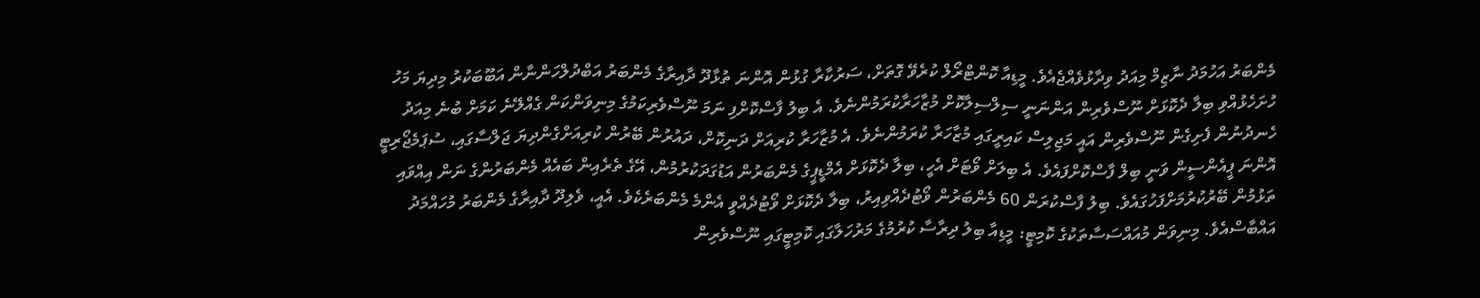މެންބަރު އަހުމަދު ނާޒިމް މިއަދު ވިދާޅުވެއްޖެއެވެ. މީޑިއާ ކޮންޓްރޯލް ކުރެވޭ ގޮތަށް، ސަރުކާރާ ގުޅުން އޮންނަ ތުޅާދޫ ދާއިރާގެ މެންބަރު އަބްދުލްހަންނާން އަބޫބަކުރު މިދިޔަ މަހު ހުށަހެޅުއްވި ބިލާ ދެކޮޅަށް ނޫސްވެރިން އަންނަނީ ސިލްސިލާކޮށް މުޒާހަރާކުރަމުންނެވެ. އެ ބިލު ފާސްކޮށްފި ނަމަ ނޫސްވެރިކަމުގެ މިނިވަންކަން ގެއްލޭނެ ކަމަށް ބުނެ މިއަދު ހެނދުނުން ފެށިގެން ނޫސްވެރިން އައީ މަޖިލިސް ކައިރީގައި މުޒާހަރާ ކުރަމުންނެވެ. އެ މުޒާހަރާ ކުރިއަށް ދަނިކޮށް، ދައުރުން ބޭރުން ކުރިއަށްގެންދިޔަ ޖަލްސާގައި، ސުޕަމެޖޯރިޓީ އޮންނަ ޕީއެންސީން ވަނީ ބިލް ފާސްކޮށްފައެވެ. އެ ބިލަށް ވޯޓަށް އެހީ، ބިލާ ދެކޮޅަށް އެމްޑީޕީގެ މެންބަރުން އަޑުގަދަކުރުމުން، އޭގެ ތެރެއިން ބައެއް މެންބަރުންގެ ނަން އިއްވައި ތަޅުމުން ބޭރުކުރުމަށްފަހުގައެވެ. ބިލު ފާސްކުރަން 60 މެންބަރުން ވޯޓުދެއްވިއިރު، ބިލާ ދެކޮޅަށް ވޯޓުދެއްވީ އެންމެ މެންބަރެކެވެ. އެއީ، ވެލިދޫ ދާއިރާގެ މެންބަރު މުހައްމަދު އައްބާސްއެވެ. މިނިވަން މުއައްސަސާތަކުގެ ކޮމިޓީ: މީޑިއާ ބިލު ދިރާސާ ކުރުމުގެ މަރުހަލާގައި ކޮމިޓީގައި ނޫސްވެރިން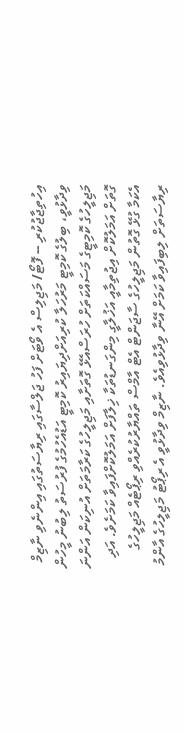އިހުތިޖާޖުކުރި -- ފޮޓޯ/ މަޖިލިސް އެ ވޯޓަށް ފަހު ޖަލްސާގައި ރިޔާސަތުގައި އިންނެވި ނާޒިމް ވިދާޅުވީ، ބިލުގެ ކޮމިޓީ މަރުހަލާ ކުރިއަށްދިޔައިރު ކޮމިޓީ އަޑުއެހުމުގެ ފުރުސަތު ލިބުނު މީހުން މަޖިލީހުގެ ކޮމިޓީގެ މަސައްކަތަށް ހުރަސްއެޅޭ ގޮތަށާއި މަޖިލީހުގެ ކަރާމަތަށް އުނިކަން އަންނަ ގޮތަށް އަމަލުކޮށް އިޖުތިމާއީ އަޚުލާގީ މިންގަނޑުތަކާ ޚިލާފަށް އަމަލުކޮށްފައިވާ ކަމަށެވެ. އަދި އެކަމާ ގުޅޭ ގޮތުން މަޖިލީހުގެ ސާޖަންޓް އެޓް އާމްސް ތައްޔާރުކުރެއްވި ރިޕޯޓެއް މަޖިލީހުގެ ރިޔާސަތަށް ލިބިފައިވާ ކަމަށް އޭނާ ވިދާޅުވިއެވެ. ނާޒިމް ވިދާޅުވީ އެ ރިޕޯޓު މަޖިލީހުގެ އާންމު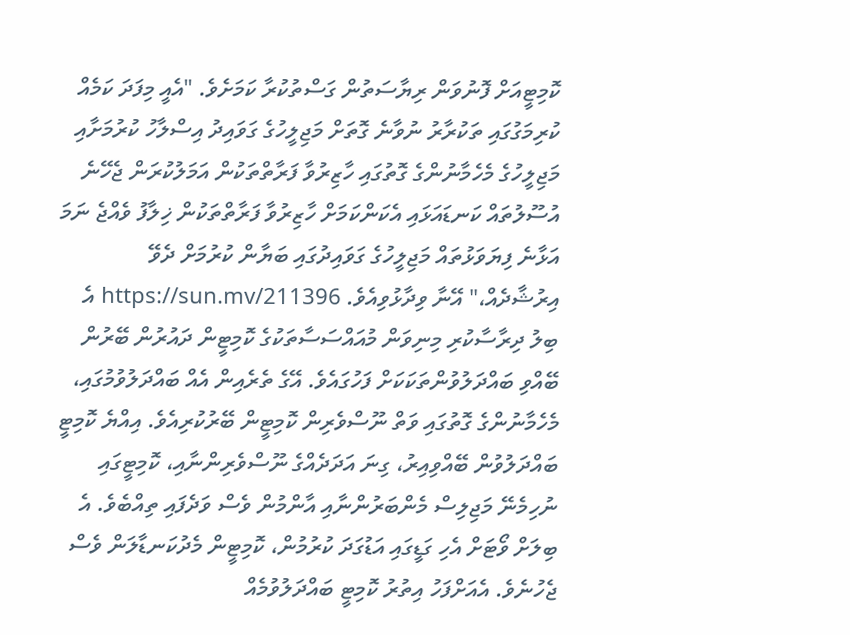ކޮމިޓީއަށް ފޮނުވަން ރިޔާސަތުން ގަސްތުކުރާ ކަމަށެވެ. "އެއީ މިފަދަ ކަމެއް ކުރިމަގުގައި ތަކުރާރު ނުވާނެ ގޮތަށް މަޖިލީހުގެ ގަވައިދު އިސްލާހު ކުރުމަށާއި މަޖިލީހުގެ މެހެމާނުންގެ ގޮތުގައި ހާޒިރުވާ ފަރާތްތަކުން އަމަލުކުރަން ޖެހޭނެ އުސޫލުތައް ކަނޑައަޅައި އެކަންކަމަށް ހާޒިރުވާ ފަރާތްތަކުން ޚިލާފު ވެއްޖެ ނަމަ އަޅާނެ ފިޔަވަޅުތައް މަޖިލީހުގެ ގަވައިދުގައި ބަޔާން ކުރުމަށް ދެވޭ އިރުޝާދެއް،" އޭނާ ވިދާޅުވިއެވެ. https://sun.mv/211396 އެ ބިލު ދިރާސާކުރި މިނިވަން މުއައްސަސާތަކުގެ ކޮމިޓީން ދައުރުން ބޭރުން ބޭއްވި ބައްދަލުވުންތަކަކަށް ފަހުގައެވެ. އޭގެ ތެރެއިން އެއް ބައްދަލުވުމުގައި، މެހެމާނުންގެ ގޮތުގައި ވަތް ނޫސްވެރިން ކޮމިޓީން ބޭރުކުރިއެވެ. އިއްޔެ ކޮމިޓީ ބައްދަލުވުން ބޭއްވިއިރު، ގިނަ އަދަދެއްގެ ނޫސްވެރިންނާއި، ކޮމިޓީގައި ނުހިމެނޭ މަޖިލިސް މެންބަރުންނާއި އާންމުން ވެސް ވަދެފައި ތިއްބެވެ. އެ ބިލަށް ވޯޓަށް އެހި ގަޑީގައި އަޑުގަދަ ކުރުމުން، ކޮމިޓީން މެދުކަނޑާލަން ވެސް ޖެހުނެވެ. އެއަށްފަހު އިތުރު ކޮމިޓީ ބައްދަލުވުމެއް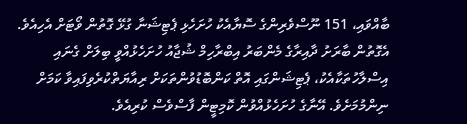ބާއްވައި، 151 ނޫސްވެރިންގެ ސޮޔާއެކު ހުށަހެޅި ޕެޓިޝަނާ ގުޅޭ ގޮތުން ވޯޓަށް އެހިއެވެ. އެގޮތުން ބާރަށު ދާއިރާގެ މެންބަރު އިބްރާހިމް ޝުޖާއު ހުށަހެޅުއްވީ ބިލަށް ގެނައި އިސްލާހުތަކާއެކު، ޕެޓިޝަންގައި އޮތް ކަންބޮޑުވުންތަކަށް ރިއާޔަތްކުރެވިފައިވާ ކަމަށް ނިންމުމަށެވެ. އޭނާގެ ހުށަހެޅުއްވުން ކޮމިޓީން ފާސްވެސް ކުރިއެވެ.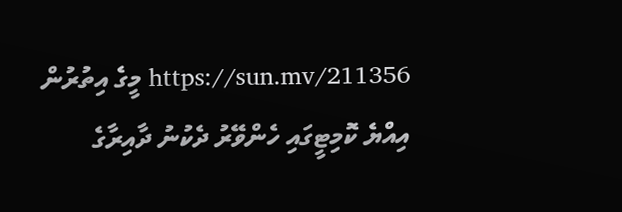https://sun.mv/211356 މީގެ އިތުރުން އިއްޔެ ކޮމިޓީގައި ހެންވޭރު ދެކުނު ދާއިރާގެ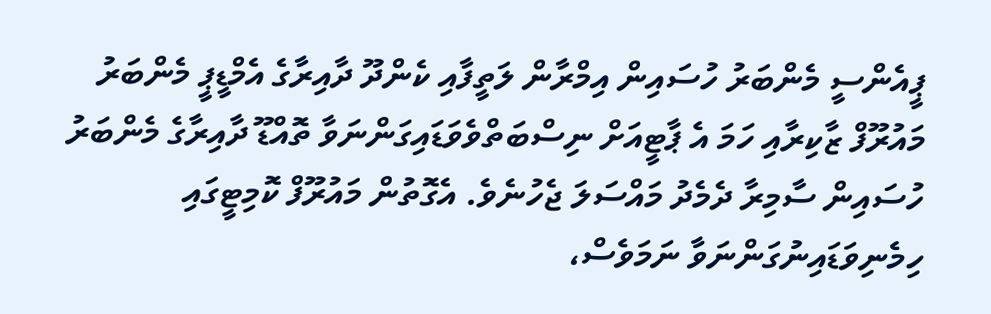ޕީއެންސީ މެންބަރު ހުސައިން އިމްރާން ލަތީފާއި ކެންދޫ ދާއިރާގެ އެމްޑީޕީ މެންބަރު މައުރޫފް ޒާކިރާއި ހަމަ އެ ޕާޓީއަށް ނިސްބަތްވެވަޑައިގަންނަވާ ތޮއްޑޫ ދާއިރާގެ މެންބަރު ހުސައިން ސާމިރާ ދެމެދު މައްސަލަ ޖެހުނެވެ. އެގޮތުން މައުރޫފް ކޮމިޓީގައި ހިމެނިވަޑައިނުގަންނަވާ ނަމަވެސް،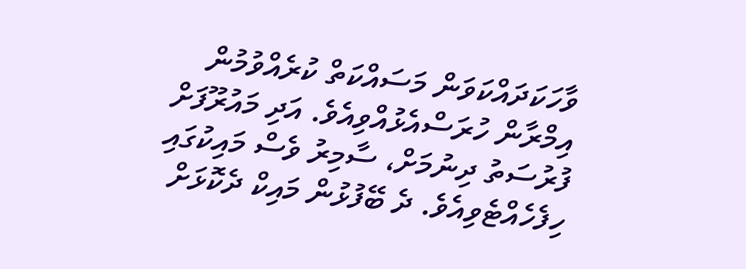ވާހަކަދައްކަވަން މަސައްކަތް ކުރެއްވުމުން އިމްރާން ހުރަސްއެޅުއްވިއެވެ. އަދި މައުރޫފަށް ފުރުސަތު ދިނުމަށް، ސާމިރު ވެސް މައިކުގައި ހިފެހެއްޓެވިއެވެ. ދެ ބޭފުޅުން މައިކް ދެކޮޅަށް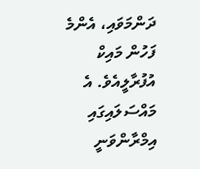ދަންމަވައި، އެންމެ ފަހުން މައިކް އުފުރާލީއެވެ. އެ މައްސަލައިގައި އިމްރާންވަނީ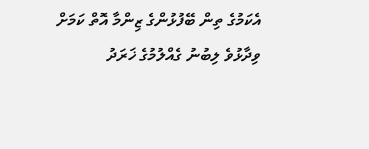އެކަމުގެ ތިން ބޭފުޅުންގެ ޒިންމާ އޮތް ކަމަށް ވިދާޅުވެ ލިބުނު ގެއްލުމުގެ ޚަރަދު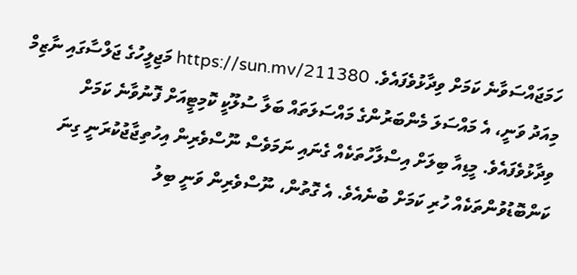ހަމަޖައްސަވާނެ ކަމަށް ވިދާޅުވެފައެވެ. https://sun.mv/211380 މަޖިލީހުގެ ޖަލްސާގައި ނާޒިމް މިއަދު ވަނީ، އެ މައްސަލަ މެންބަރުންގެ މައްސަލަތައް ބަލާ ސުލޫކީ ކޮމިޓީއަށް ފޮނުވާނެ ކަމަށް ވިދާޅުވެފައެވެ. މީޑިއާ ބިލަށް އިސްލާހުތަކެއް ގެނައި ނަމަވެސް ނޫސްވެރިން އިހުތިޖާޖުކުރަނީ ގިނަ ކަންބޮޑުވުންތަކެއް ހުރި ކަމަށް ބުނެއެވެ. އެ ގޮތުން، ނޫސްވެރިން ވަނީ ބިލު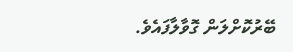ބޭރުކޮށްލަން ގޮވާލާފައެވެ.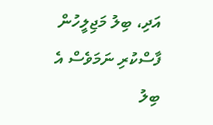އަދި، ބިލު މަޖިލީހުން ފާސްކުރި ނަމަވެސް އެ ބިލު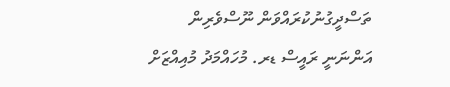ތަސްދީގުނުކުރައްވަން ނޫސްވެރިން އަންނަނީ ރައީސް ޑރ. މުހައްމަދު މުއިއްޒަށް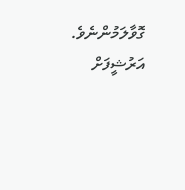ގޮވާލަމުންނެވެ.
އަރުޝީފަށް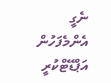ނެގީ
އެންމެފަހުން އަޕްޑޭޓްކުރީ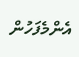އެންމެފަހުން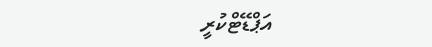އަޕްޑޭޓްކުރީ